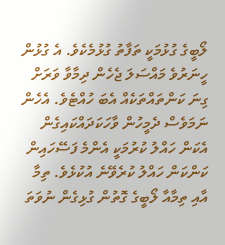ލޯބީގެ ގުޅުމަކީ ތަފާތު ގުޅުމެކެވެ. އެ ގުޅުން ހީނަރުވެ މައްސަލަ ޖެހެން ދިމާވާ ވަރަށް ގިނަ ކަންތައްތަކެއް އެބަ ހުއްޓެވެ. އެހެން ނަމަވެސް ދެމީހުން ވާހަކަދައްކައިގެން އެކަން ހައްލު ކުރުމަކީ އެންމެ ފަސޭހައިން ކަންކަން ހައްލު ކުރެވޭނެ އުކުޅެވެ. ތިމާ އާއި ތިމާއާ ލޯބީގެ ގޮތުން ގުޅިގެން ނުވަތަ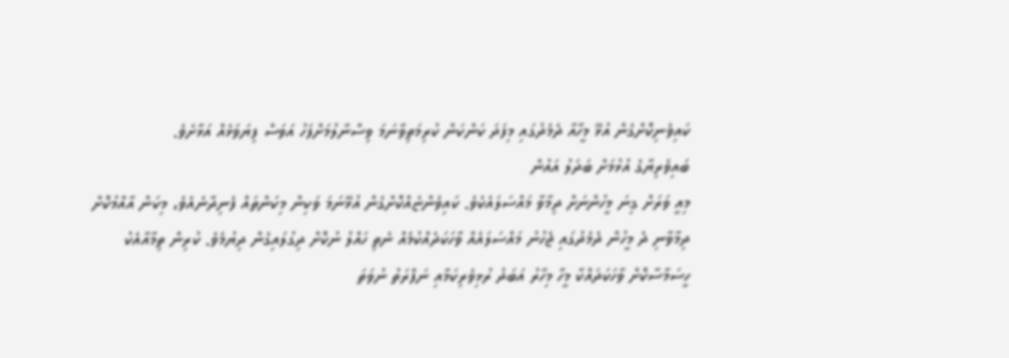ކައިވެނިކޮށްގެން އުޅޭ މީހާއާ ދެމެދުގައި މިފަދަ ކަންކަން ކުރިމަތިވާނަމަ ވިސްނާލުމަށްފަހު އަވަސް ފިޔަވަޅެއް އަޅާށެވެ.
ބައިވެރިޔާގެ އުޅުމަށް ބަދަލު އައުން
މިއީ ވަރަށް ގިނަ މީހުންނަށް ދިމާވާ މައްސަލައެކެވެ. ކައިވެންޏެއްކޮށްގެން އުޅޭނަމަ ވަކިން މިކަންތައް ފެނިދާނެއެވެ، މިކަން އާއްމުކޮށް ދިމާވާނި ދެ މީހުން ދެމެދުގައި ޖެހުނު މައްސަލައެއް ވާހަކަދެއްކުމެއް ނެތި ހައްލު ނުކޮށް ދިގުލައިގެން ދިޔުމެވެ. ކުރިން ތިމާއާއެކު ހީސަމާސާކޮށް ވާހަކަދައްކާ މީހާ މިހާރު އަބަދު ރުޅިވެރިކަމާއި ނަފްރަތު ނުވަތަ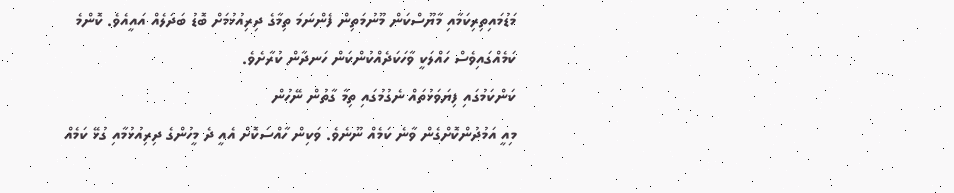މަޑުމައިތިރިކަމާއި މާޔޫސްކަން މޫނުމަތިން ފެންނަމަ ތިމާގެ ދިރިއުޅުމަށް ބޮޑު ބަދަލެއް އައީއެވެ. ކޮންމެ ކަމެއްގައިވެސް ހައްލަކީ ވާހަކަދެއްކުންކަން ހަނދާން ކުރާށެވެ.
ކަންކަމުގައި ފިޔަވަޅުތައް ނެގުމުގައި ތިމާ ގާތުން ނޭހުން
މިއީ އަމުދުންކޮށްގެން ވާނެ ކަމެއް ނޫނެވެ. ވަކިން ހާއްސަކޮށް އެއީ ދެ މީހުންގެ ދިރިއުޅުމާއި ގުޅޭ ކަމެއް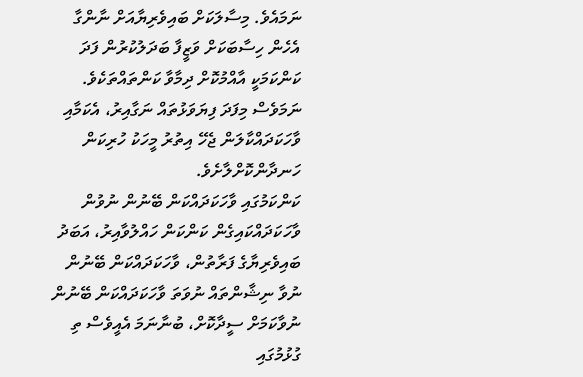ނަމައެވެ. މިސާލަކަށް ބައިވެރިޔާއަށް ނާންގާ އެހެން ހިސާބަކަށް ވަޒީފާ ބަދަލުކުރުން ފަދަ ކަންކަމަކީ އާއްމުކޮށް ދިމާވާ ކަންތައްތަކެވެ. ނަމަވެސް މިފަދަ ފިޔަވަޅުތައް ނަގާއިރު، އެކަމާއި ވާހަކަދައްކާލަން ޖެހޭ އިތުރު މީހަކު ހުރިކަން ހަނދާންކޮށްލާށެވެ.
ކަންކަމުގައި ވާހަކަދައްކަން ބޭނުން ނުވުން
ވާހަކަދައްކައިގެން ކަންކަން ހައްލުވާއިރު، އަބަދު ބައިވެރިޔާގެ ފަރާތުން، ވާހަކަދައްކަން ބޭނުން ނުވާ ނިޝާންތައް ނުވަތަ ވާހަކަދައްކަން ބޭނުން ނުވާކަމަށް ސީދާކޮށް، ބުނާނަމަ އެއީވެސް ތި ގުޅުމުގައި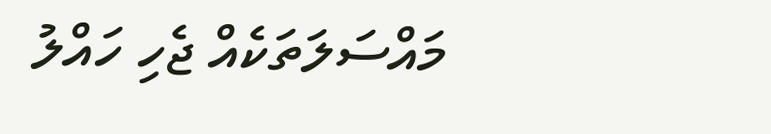މައްސަލަތަކެއް ޖެހި ހައްލު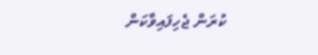ކުރަން ޖެހިފައިވާކަން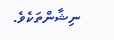ނިޝާންތަކެވެ.